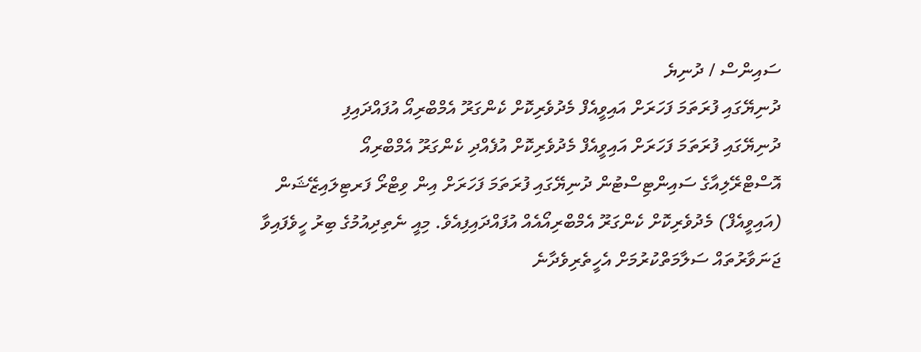ސައިންސް / ދުނިޔެ
ދުނިޔޭގައި ފުރަތަމަ ފަހަރަށް އައިވީއެފް މެދުވެރިކޮށް ކެންގަރޫ އެމްބްރިއޯ އުފައްދައިފި
ދުނިޔޭގައި ފުރަތަމަ ފަހަރަށް އައިވީއެފް މެދުވެރިކޮށް އުފެއްދި ކެންގަރޫ އެމްބްރިއޯ
އޮސްޓްރޭލިއާގެ ސައިންޓިސްޓުން ދުނިޔޭގައި ފުރަތަމަ ފަހަރަށް އިން ވިޓްރޯ ފަރޓިލައިޒޭޝަން (އައިވީއެފް) މެދުވެރިކޮށް ކެންގަރޫ އެމްބްރިއޯއެއް އުފައްދައިފިއެވެ. މިއީ ނެތިދިއުމުގެ ބިރު ހީވެފައިވާ ޖަނަވާރުތައް ސަލާމަތްކުރުމަށް އެހީތެރިވެދާނެ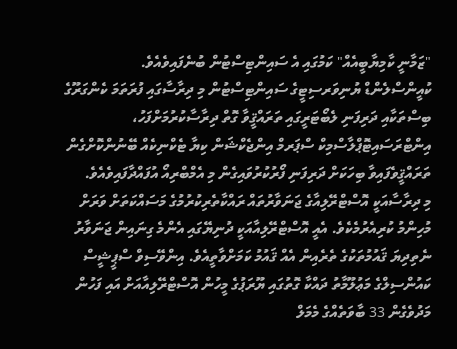"ޒަމާނީ ކާމިޔާބީއެއް" ކަމުގައި އެ ސައިންޓިސްޓުން ބުނެފައިވެއެވެ.
ކުއީންސްލެންޑް ޔުނިވަރސިޓީގެ ސައިންޓިސްޓުން މި ދިރާސާގައި ފުރަތަމަ ކެންގަރޫގެ ބިސްތަކާއި ދަރިފަނި ލެބޯޓަރީގައި ތަރައްޤީވާ ގޮތް ދިރާސާކުރުމަށްފަހު، އިންޓްރަސައިޓޮޕްލާސްމިކް ސްޕަރމް އިންޖެކްޝަން ކިޔާ ޓެކްނިކެއް ބޭނުންކޮށްގެން ތަރައްޤީވެފައިވާ ބިހަކަށް ދަރިފަނި ފޯރުކުރުވައިގެން މި އެމްބްރިއޯ އުފައްދާފައިވެއެވެ.
މި ދިރާސާއަކީ އޮސްޓްރޭލިއާގެ ޖަނަވާރުތައް ރައްކާތެރިކުރުމުގެ މަސައްކަތަށް ވަރަށް މުހިންމު ކުރިއެރުމެކެވެ. އެއީ އޮސްޓްރޭލިއާއަކީ ދުނިޔޭގައި އެންމެ ގިނައިން ޖަނަވާރު ނެތިދިޔަ ޤައުމުތަކުގެ ތެރެއިން އެއް ޤައުމު ކަމަށްވާތީއެވެ. އިންވޭސިވް ސްޕީޝީސް ކައުންސިލްގެ މަޢުލޫމާތު ދައްކާ ގޮތުގައި ޔޫރަޕުގެ މީހުން އޮސްޓްރޭލިއާއަށް އައި ފަހުން މަދުވެގެން 33 ބާވަތެއްގެ މެމަލް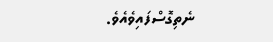ނެތިގޮސްފައިވެއެވެ.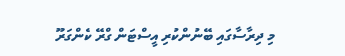މި ދިރާސާގައި ބޭނުންކުރި އީސްޓަން ގްރޭ ކެންގަރޫ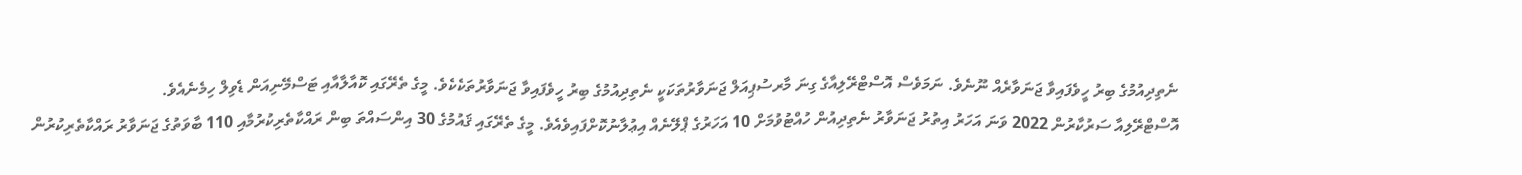ނެތިދިއުމުގެ ބިރު ހީވެފައިވާ ޖަނަވާރެއް ނޫނެވެ. ނަމަވެސް އޮސްޓްރޭލިއާގެ ގިނަ މާރސުޕިއަލް ޖަނަވާރުތަކަކީ ނެތިދިއުމުގެ ބިރު ހީވެފައިވާ ޖަނަވާރުތަކެކެވެ. މީގެ ތެރޭގައި ކޮއާލާއާއި ޓަސްމޭނިއަން ޑެވިލް ހިމެނެއެވެ.
އޮސްޓްރޭލިއާ ސަރުކާރުން 2022 ވަނަ އަހަރު އިތުރު ޖަނަވާރު ނެތިދިއުން ހުއްޓުވުމަށް 10 އަހަރުގެ ޕްލޭނެއް އިޢުލާނުކޮށްފައިވެއެވެ. މީގެ ތެރޭގައި ޤައުމުގެ 30 އިންސައްތަ ބިން ރައްކާތެރިކުރުމާއި 110 ބާވަތުގެ ޖަނަވާރު ރައްކާތެރިކުރުން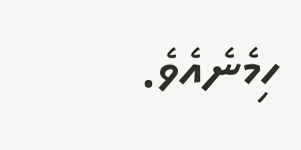ހިމެނެއެވެ.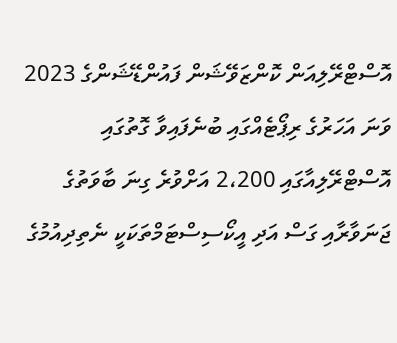އޮސްޓްރޭލިއަން ކޮންޒަވޭޝަން ފައުންޑޭޝަންގެ 2023 ވަނަ އަހަރުގެ ރިޕޯޓެއްގައި ބުނެފައިވާ ގޮތުގައި އޮސްޓްރޭލިއާގައި 2،200 އަށްވުރެ ގިނަ ބާވަތުގެ ޖަނަވާރާއި ގަސް އަދި އީކޯސިސްޓަމްތަކަކީ ނެތިދިއުމުގެ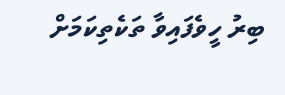ބިރު ހީވެފައިވާ ތަކެތިކަމަށް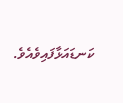ކަނޑައަޅާފައިވެއެވެ.